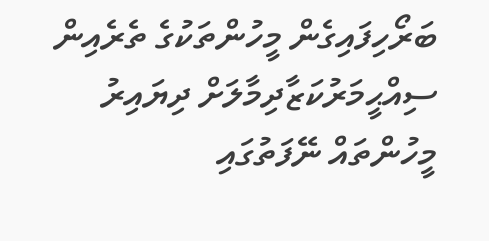ބަރޯހިފައިގެން މީހުންތަކުގެ ތެރެއިން ސިއްޙީމަރުކަޒާދިމާލަށް ދިޔައިރު މީހުންތައް ނޭފަތުގައި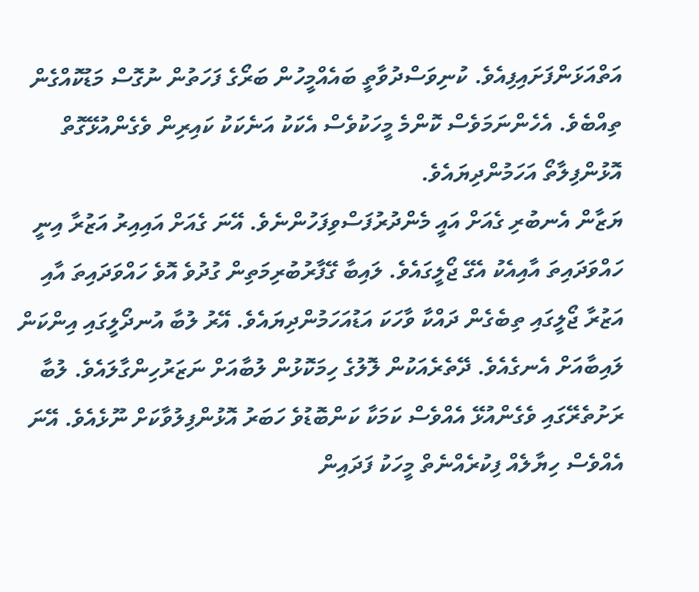އަތްއަޅަންފަށައިފިއެވެ. ކުނިވަސްދުވާތީ ބައެއްމީހުން ބަރޯގެ ފަހަތުން ނުގޮސް މަޑުކޮއްގެން ތިއްބެވެ. އެހެންނަމަވެސް ކޮންމެ މީހަކުވެސް އެކަކު އަނެކަކު ކައިރިން ވެގެންއުޅޭގޮތް އޮޅުންފިލާތޯ އަހަމުންދިޔައެވެ.
ޔަޒާން އެނބުރި ގެއަށް އައީ މެންދުރުފަސްވިފަހުންނެވެ. އޭނަ ގެއަށް އައިއިރު އަޒުރާ އިނީ ހައްވަދައިތަ އާއިއެކު އެގޭ ޖޯލީގައެވެ. ލައިބާ ގޭފާރުބުރިމަތިން ގުދުވެ އޮވެ ހައްވަދައިތަ އާއި އަޒުރާ ޖޯލީގައި ތިބެގެން ދައްކާ ވާހަކަ އަޑުއަހަމުންދިޔައެވެ. އޭރު ލުބާ އުނދޯލީގައި އިންކަން ލައިބާއަށް އެނގެއެވެ. ދޭތެރެއަކުން ލޮލުގެ ހިމަކޮޅުން ލުބާއަށް ނަޒަރުހިންގާލައެވެ. ލުބާ ރަށުތެރޭގައި ވެގެންއުޅޭ އެއްވެސް ކަމަކާ ކަންބޮޑުވެ ހަބަރު އޮޅުންފިލުވާކަށް ނޫޅެއެވެ. އޭނަ އެއްވެސް ހިޔާލެއް ފިކުރެއްނެތް މީހަކު ފަދައިން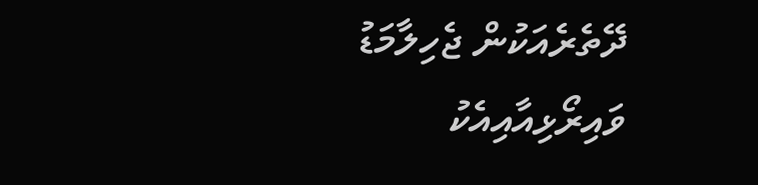ދޭތެރެއަކުން ޖެހިލާމަޑު ވައިރޯޅިއާއިއެކު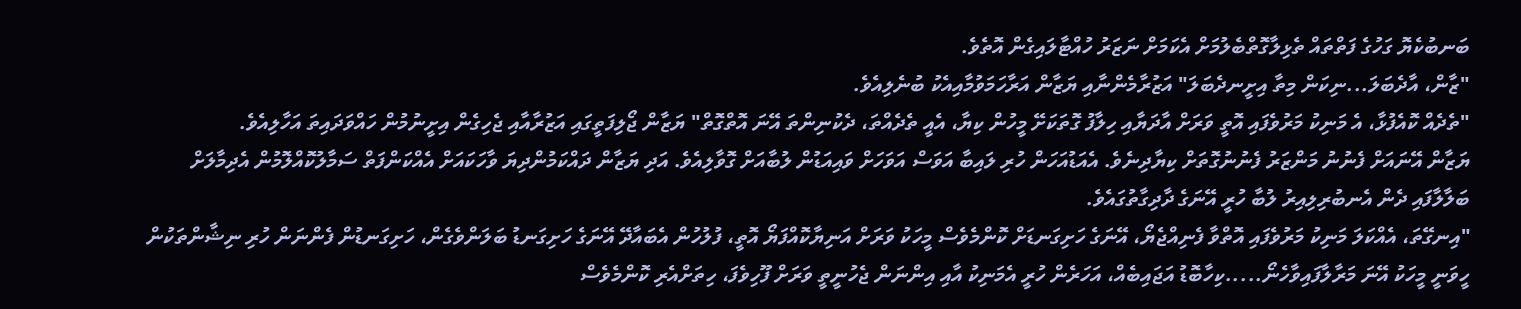ބަނބުކެޔޮ ގަހުގެ ފަތްތައް ތެޅިލާގޮތްބެލުމަށް އެކަމަށް ނަޒަރު ހުއްޓާލައިގެން އޮތެވެ.
"ޒާން، އާދެބަލަ...ނިކަން މިތާ އިށީނދެބަލަ" އަޒުރާމެންނާއި ޔަޒާން އަރާހަމަވުމާއިއެކު ބުނެލިއެވެ.
"ތެދެއް ކޮއެފުޅާ، އެ މަނިކު މަރުވެފައި އޮތީ ވަރަށް އާދަޔާއި ހިލާފު ގޮތަކަށޭ މީހުން ކިޔާ، އެއީ ތެދެއްތަ، ދެކުނިންތަ އޭނަ އޮތްގޮތް" ޔަޒާން ޖޯލިފަތީގައި އަޒުރާއާއި ޖެހިގެން އިށީނުމުން ހައްވަދައިތަ އަހާލިއެވެ.
ޔަޒާން އޭނައަށް ފެނުނު މަންޒަރު ފެނުނުގޮތަށް ކިޔާދިނެވެ. އެއަޑުއަހަން ހުރި ލައިބާ އަވަސް އަވަހަށް ވައިއަޑުން ލުބާއަށް ގޮވާލިއެވެ. އަދި ޔަޒާން ދައްކަމުންދިޔަ ވާހަކައަށް އެއްކަންފަތް ސަމާލުކޮއްލޮމުން އެދިމާލަށް ބަލާލާފައި ދެން އެނބުރިލިއިރު ލުބާ ހުރީ އޭނަގެ ދާދިގާތުގައެވެ.
"އިނގޭތަ، އެއްކަލަ މަނިކު މަރުވެފައި އޮތްވާ ފެނިއްޖެޔޯ، އޭނަގެ ހަށިގަނޑަށް ކޮންމެވެސް މީހަކު ވަރަށް އަނިޔާކޮއްފަޔޯ އޮތީ، ފުލުހުން އެބައާދޭ އޭނަގެ ހަށިގަނޑު ބަލަންވެގެން، ހަށިގަނޑުން ފެންނަން ހުރި ނިޝާންތަކުން ހީވަނީ މީހަކު އޭނަ މަރާލާފައިވާހެނޯ.....ކިހާބޮޑު އަޖައިބެއް، އަހަރެން ހުރީ އެމަނިކު އާއި އިންނަން ޖެހުނީތީ ވަރަށް ފޫހިވެފަ، ހިތަށްއެރި ކޮންމެވެސް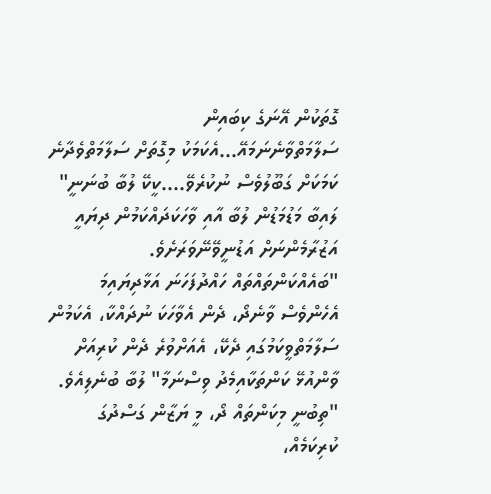ގޮތަކުން އޭނަގެ ކިބައިން ސަލާމަތްވާނެނަމައޭ...އެކަމަކު މިގޮތަށް ސަލާމަތްވެދާނެ ކަމަކަށް ގަބޫލުވެސް ނުކުރެވޭ....ކީކޭ ލުބާ ބުނަނީ" ލައިބާ މަޑުމަޑުން ލުބާ އާއި ވާހަކަދައްކަމުން ދިޔައީ އަޒުރާމެންނަށް އަޑުނީވޭނޭވަރަށެވެ.
"ބައެއްކަންތައްތައް ހައްދުފަހަނަ އަޅާދިޔައިމަ އެހެންވެސް ވާނެދޯ، ދެން އެވާހަކަ ނުދައްކާ، އެކަމުން ސަލާމަތްވީކަމުގައި ދެކޭ، އެއަށްވުރެ ދެން ކުރިއަށް ވާންއުޅޭ ކަންތަކާއިމެދު ވިސްނަމާ" ލުބާ ބުނެލިއެވެ.
"ތިބުނީ މިކަންތައް ދޯ، މީ ޔަޒާން ގަސްދުގަ ކުރިކަމެއް،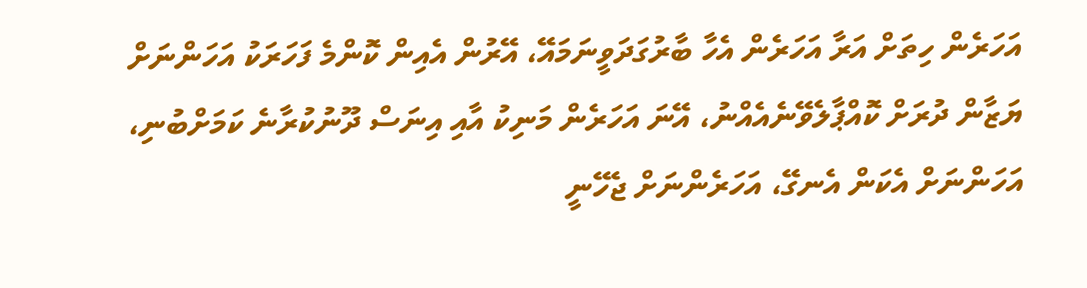އަހަރެން ހިތަށް އަރާ އަހަރެން އެހާ ބާރުގަދަވީނަމައޭ، އޭރުން އެއިން ކޮންމެ ފަހަރަކު އަހަންނަށް ޔަޒާން ދުރަށް ކޮއްޕާލެވޭނެއެއްނު، އޭނަ އަހަރެން މަނިކު އާއި އިނަސް ދޫނުކުރާނެ ކަމަށްބުނި، އަހަންނަށް އެކަން އެނގޭ، އަހަރެންނަށް ޖެހޭނީ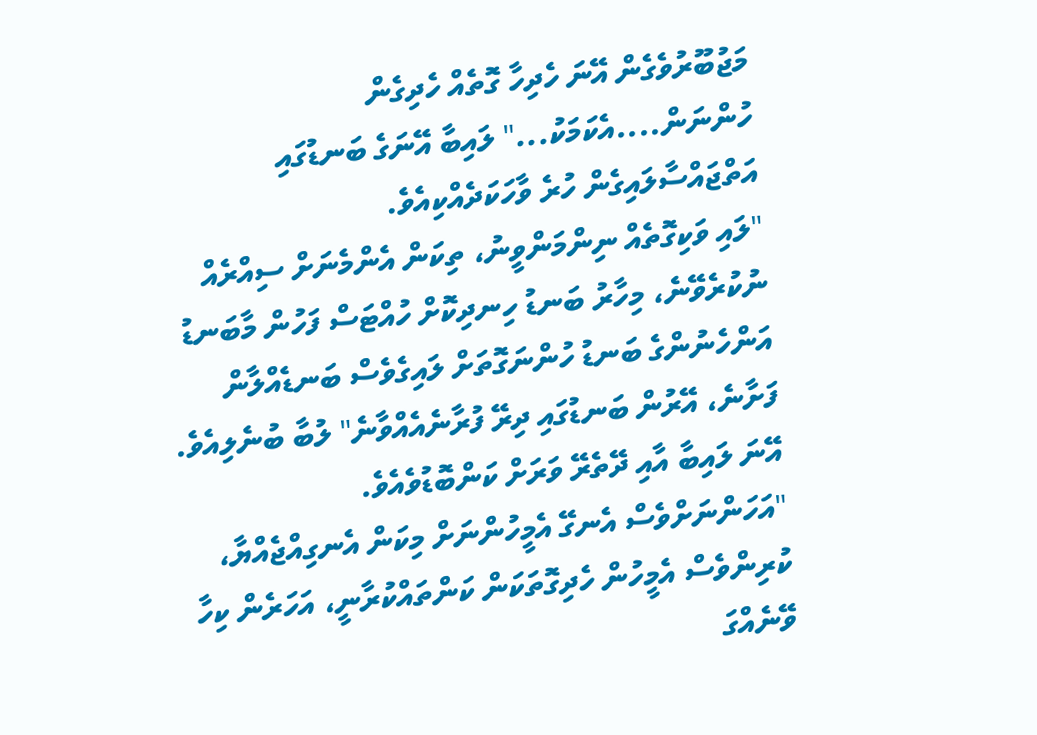މަޖުބޫރުވެގެން އޭނަ ހެދިހާ ގޮތެއް ހެދިގެން ހުންނަން....އެކަމަކު..." ލައިބާ އޭނަގެ ބަނޑުގައި އަތްޖައްސާލައިގެން ހުރެ ވާހަކަދެއްކިއެވެ.
"ލައި ވަކިގޮތެއް ނިންމަންވީނު، ތިކަން އެންމެނަށް ސިއްރެއް ނުކުރެވޭނެ، މިހާރު ބަނޑު ހިނދިކޮށް ހުއްޓަސް ފަހުން މާބަނޑު އަންހެނުންގެ ބަނޑު ހުންނަގޮތަށް ލައިގެވެސް ބަނޑެއްލާން ފަށާނެ، އޭރުން ބަނޑުގައި ދިރޭ ފުރާނެއެއްވާނެ" ލުބާ ބުނެލިއެވެ. އޭނަ ލައިބާ އާއި ދޭތެރޭ ވަރަށް ކަންބޮޑުވެއެވެ.
"އަހަންނަށްވެސް އެނގޭ އެމީހުންނަށް މިކަން އެނގިއްޖެއްޔާ، ކުރިންވެސް އެމީހުން ހެދިގޮތަކަން ކަންތައްކުރާނީ، އަހަރެން ކިހާ ވޭނެއްގަ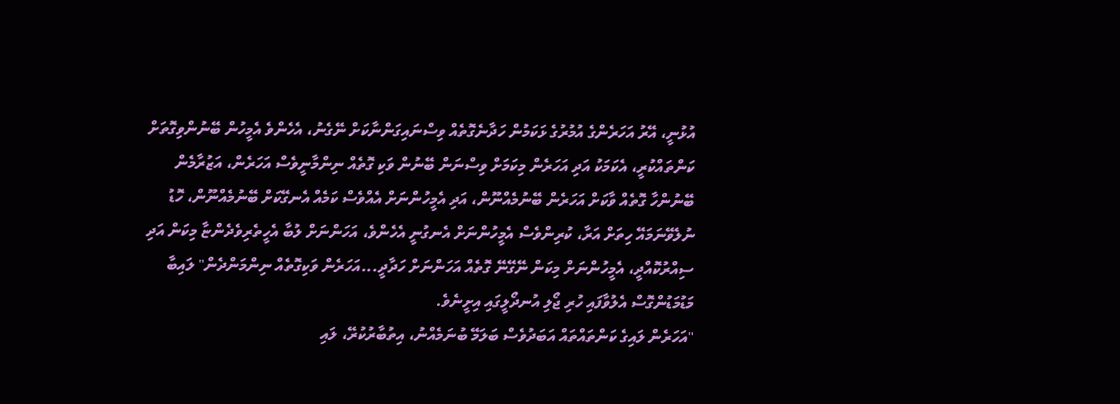އުޅުނީ، އޭރު އަހަރެންގެ އުމުރުގެ ޅަކަމުން ހަދާނެގޮތެއް ވިސްނައިގަންނާކަށް ނޭގެނު، އެހެންވެ އެމީހުން ބޭނުންވިގޮތަށް ކަންތައްކުރީ، އެކަމަކު އަދި އަހަރެން މިކަމަށް ވިސްނަން ބޭނުން ވަކި ގޮތެއް ނިންމާނީވެސް އަހަރެން، އަޒުރާމެން ބޭނުންހާ ގޮތެއް ވާކަށް އަހަރެން ބޭނުމެއްނޫން، އަދި އެމީހުންނަށް އެއްވެސް ކަމެއް އެނގޭކަށް ބޭނުމެއްނޫން، ހޮޑު ނުލެވޭނަމައޭ ހިތަށް އަރާ، ކުރިންވެސް އެމީހުންނަށް އެނގުނީ އެހެންވެ، އަހަންނަށް ލުބާ އެހީތެރިވެދެންޏާ މިކަން އަދި ސިއްރުކޮއްދީ، އެމީހުންނަށް މިކަން ނޭގޭނޭ ގޮތެއް އަހަންނަށް ހަދާދީ...އަހަރެން ވަކިގޮތެއް ނިންމަންދެން" ލައިބާ މަޑުމަޑުންގޮސް އެލުވާފައި ހުރި ޖޯލި އުނދޯލީގައި އިށީނެވެ.
"އަހަރެން ލައިގެ ކަންތައްތައް އަބަދުވެސް ބަލަމޭ ބުނަމެއްނު، އިތުބާރުކުރޭ، ލައި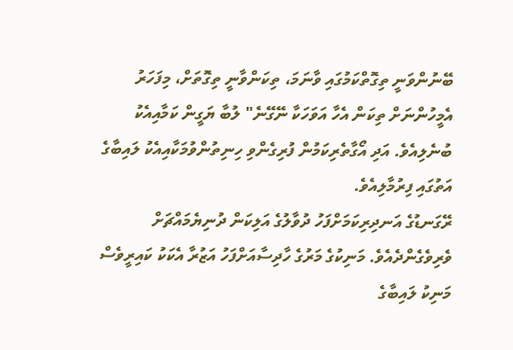ބޭނުންވަނީ ތިގޮތްކަމުގައި ވާނަމަ، ތިކަންވާނީ ތިގޮތަށް، މިފަހަރު އެމީހުންނަށް ތިކަން އެހާ އަވަހަކާ ނޭގޭނެ" ލުބާ ޔަގީން ކަމާއިއެކު ބުނެލިއެވެ. އަދި އޯގާތެރިކަމުން ފުރިގެންވި ހިނިތުންވުމަކާއިއެކު ލައިބާގެ އަތުގައި ފިރުމާލިއެވެ.
ރޭގަނޑުގެ އަނދިރިކަމަށްފަހު ދުވާލުގެ އަލިކަން ދުނިޔެމައްޗަށް ވެރިވެގެންދެއެވެ. މަނިކުގެ މަރުގެ ހާދިސާއަށްފަހު އަޒުރާ އެކަކު ކައިރީވެސް މަނިކު ލައިބާގެ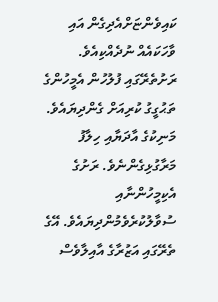ކައިވެންޏަށްއެދިގެން އައި ވާހަކައެއް ނުދެއްކިއެވެ. ރަށުތެރޭގައި ފުލުހުން އެމީހުންގެ ތަޙުގީގު ކުރިއަށް ގެންދިޔައެވެ. މަނިކުގެ އާދަޔާއި ހިލާފު މަރާގުޅިގެންނެވެ. ރަށުގެ އެކިމީހުންނާއި ސުވާލުކުރެވެމުންދިޔައެވެ. އޭގެ ތެރޭގައި އަޒުރާގެ އާއިލާވެސް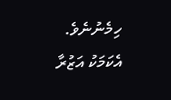ހިމެނުނެވެ. އެކަމަކު އަޒުރާ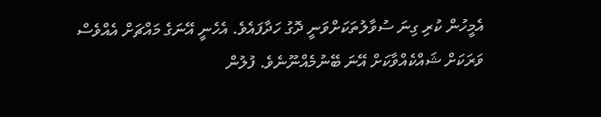އެމީހުން ކުރި ގިނަ ސުވާލުތަކަށްވަނީ ދޮގު ހަދާފައެވެ. އެހެނީ އޭނަގެ މައްޗަށް އެއްވެސް ވަރަކަށް ޝައްކެއްވާކަށް އޭނަ ބޭނުމެއްނޫނެވެ. ފުލުން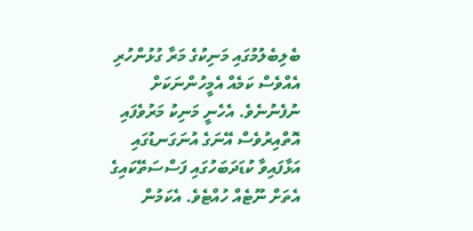ބެލިބެލުމުގައި މަނިކުގެ މަރާ ގުޅުންހުރި އެއްވެސް ކަމެއް އެމީހުންނަކަށް ނުފެނުނެވެ. އެހެނީ މަނިކު މަރުވެފައި އޮތްއިރުވެސް އޭނަގެ އުނަގަނޑުގައި އަޅާފައިވާ ކުޑަދަބަހުގައި ފަސްސަތޭކައިގެ އެތަށް ނޫޓެއް ހުއްޓެވެ. އެކަމުން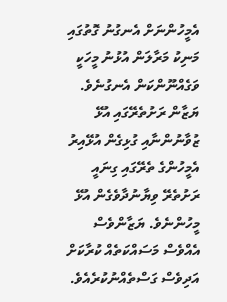އެމީހުންނަށް އެނގުނު ގޮތުގައި މަނިކު މަރާލަން އުޅުނު މީހަކީ ވަގެއްނޫންކަން އެނގުނެވެ.
ޔަޒާން ރަށުތެރޭގައި އުޅޭ ޒުވާނުންނާއި ގުޅިގެން އުޅޭއިރު އެމީހުންގެ ތެރޭގައި ގިނައީ ރަށުތެރޭ ވިޔާނުދާވެގެން އުޅޭ މީހުންނެވެ. ޔަޒާންވެސް އެއްވެސް މަސައްކަތެއް ކުރާކަށް އަދިވެސް ގަސްތެއްނުކުރެއެވެ.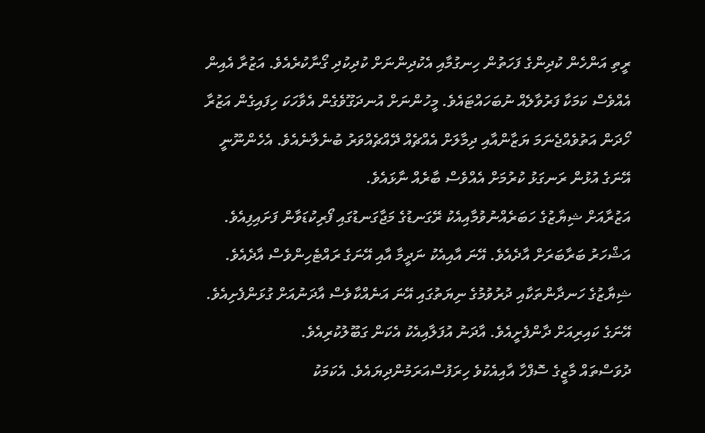ރީތި އަންހެން ކުދިންގެ ފަހަތުން ހިނގުމާއި އެކުދިންނަށް ކުދިކުދި ގޯނާކުރެއެވެ. އަޒުރާ އެއިން އެއްވެސް ކަމަކާ ފަރުވާލެއް ނުބަހައްޓައެވެ. މީހުންނަށް އުނދަގޫވެގެން އެވާހަކަ ހިފައިގެން އަޒުރާ ހޯދަން އަތުވެއްޖެނަމަ ޔަޒާންއާއި ދިމާލަށް އެއްޗެއް ދޭއްޗެއްވަރު ބުނެލާނެއެވެ. އެހެންނޫނީ އޭނަގެ އުޅުން ރަނގަޅު ކުރުމަށް އެއްވެސް ބާރެއް ނާޅައެވެ.
އަޒުރާއަށް ޝިޔާޒުގެ ހަބަރެއްނުވުމާއިއެކު ރޭގަނޑުގެ މަޖާގަނޑުގައި ފޯރިކުޑަވާން ފަށައިފިއެވެ. އަޝްހަރު ބަރާބަރަށް އާދެއެވެ. އޭނަ އާއިއެކު ނަދީމާ އާއި އޭނަގެ ރައްޓެހިންވެސް އާދެއެވެ. ޝިޔާޒުގެ ހަނދާންތަކާއި ދުރުވުމުގެ ނިޔަތުގައި އޭނަ އަނެއްކާވެސް އާދަނުއަށް ގުޅަންފެށިއެވެ. އޭނަގެ ކައިރިއަށް ދާންފެށީއެވެ. އާދަނު އުފަލާއިއެކު އެކަން ގަބޫލުކުރިއެވެ.
ދުވަސްތައް މާޒީގެ ސޮފްހާ އާއިއެކުވެ ހިރަފުސްއަރަމުންދިޔައެވެ. އެކަމަކު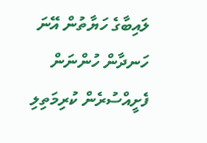ލައިބާގެ ހަޔާތުން އޭނަ ހަނދާން ހުންނަން ފެށީއްސުރެން ކުރިމަތިލި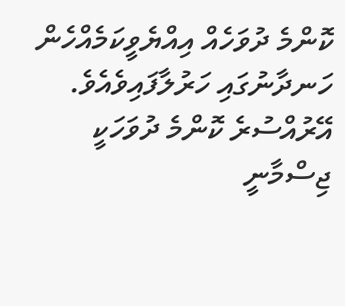ކޮންމެ ދުވަހެއް އިއްޔެވީކަމެއްހެން ހަނދާނުގައި ހަރުލާފައިވެއެވެ. އޭރުއްސުރެ ކޮންމެ ދުވަހަކީ ޖިސްމާނީ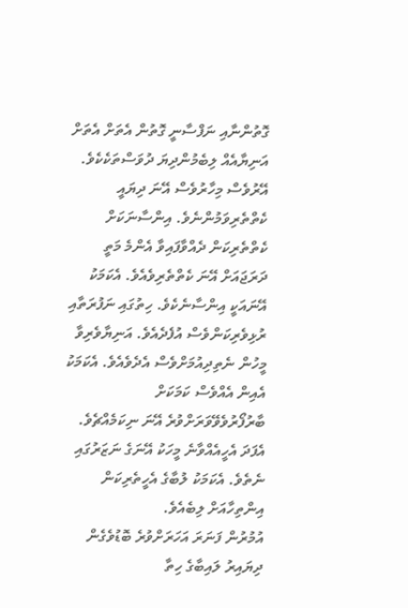ގޮތުންނާއި ނަފްސާނީ ގޮތުން އެތަށް އެތަށް އަނިޔާއެއް ލިބެމުންދިޔަ ދުވަސްތަކެކެވެ. އޭރުވެސް މިހާރުވެސް އޭނަ ދިޔައީ ކެތްތެރިވަމުންނެވެ. އިންސާނަކަށް ކެތްތެރިކަން ދެއްވާފައިވާ އެންމެ މަތީ ދަރަޖައަށް އޭނަ ކެތްތެރިވެއެވެ. އެކަމަކު އޭނައަކީ އިންސާނެކެވެ. ހިތުގައި ނަފުރަތާއި ރުޅިވެރިކަންވެސް އުފެދެއެވެ. އަނިޔާވެރިވާ މީހުން ނެތިދިއުމަށްވެސް އެދެވެއެވެ. އެކަމަކު އެއިން އެއްވެސް ކަމަކަށް ބާރުފޯރުވެވޭވަރަށްވުރެ އޭނަ ނިކަމެއްޗެވެ. އެފަދަ އެހީއެއްވާނެ މީހަކު އޭނަގެ ނަޒަރުގައި ނެތެވެ. އެކަމަކު ލުބާގެ އެހީތެރިކަން އިންތިހާއަށް ލިބެއެވެ.
އުމުރުން ފަނަރަ އަހަރަށްވުރެ ބޮޑުވެގެން ދިޔައިރު ލައިބާގެ ހިތާ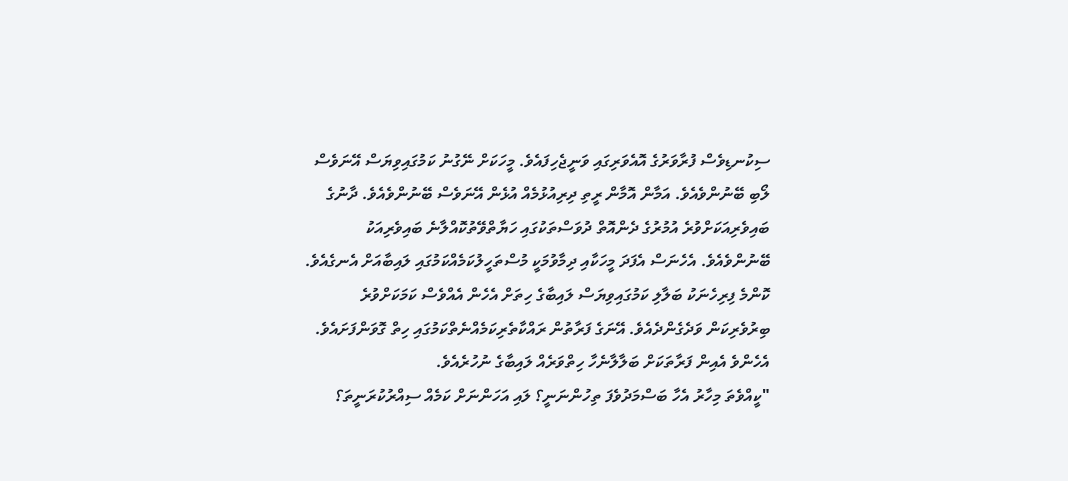ސިކުނޑިވެސް ފުރާވަރުގެ އޮއެވަރިގައި ވަނީޖެހިފައެވެ. މީހަކަށް ނޭގުނު ކަމުގައިވިޔަސް އޭނަވެސް ލޯބި ބޭނުންވެއެވެ. އަމާން އޮމާން ރީތި ދިރިއުޅުމެއް އުޅެން އޭނަވެސް ބޭނުންވެއެވެ. ދާނުގެ ބައިވެރިއަކަށްވުރެ އުމުރުގެ ދެންއޮތް ދުވަސްތަކުގައި ހަޔާތްވޭތުކޮއްލާނެ ބައިވެރިއަކު ބޭނުންވެއެވެ. އެހެނަސް އެފަދަ މީހަކާއި ދިމާވުމަކީ މުސްތަހީލުކަމެއްކަމުގައި ލައިބާއަށް އެނގެއެވެ. ކޮންމެ ފިރިހެނަކު ބަލާލި ކަމުގައިވިޔަސް ލައިބާގެ ހިތަށް އެހެން އެއްވެސް ކަމަކަށްވުރެ ބިރުވެރިކަން ވަދެގެންދެއެވެ. އޭނަގެ ފަރާތުން ރައްކާތެރިކަމެއްނެތްކަމުގައި ހިތް ގޮވަންފަށައެވެ. އެހެންވެ އެއިން ފަރާތަކަށް ބަލާލާނެހާ ހިތްވަރެއް ލައިބާގެ ނުހުރެއެވެ.
"ކީއްވެތަ މިހާރު އެހާ ބަސްމަދުވެފަ ތިހުންނަނީ؟ ލައި އަހަންނަށް ކަމެއް ސިއްރުކުރަނީތަ؟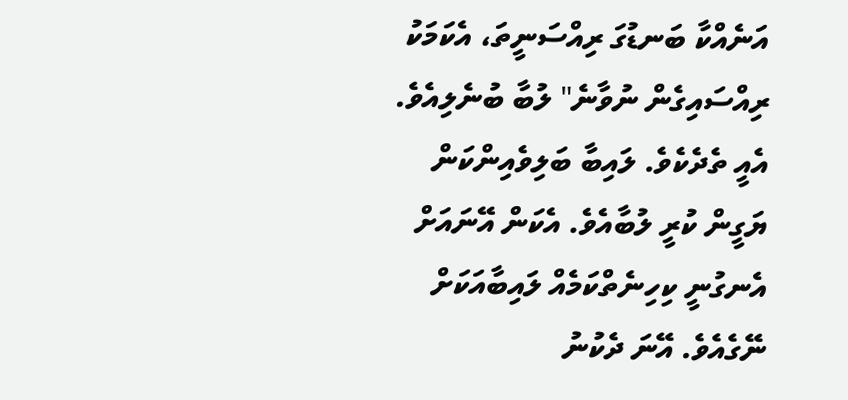އަނެއްކާ ބަނޑުގަ ރިއްސަނީތަ، އެކަމަކު ރިއްސައިގެން ނުވާނެ" ލުބާ ބުނެލިއެވެ. އެއީ ތެދެކެވެ. ލައިބާ ބަލިވެއިންކަން ޔަގީން ކުރީ ލުބާއެވެ. އެކަން އޭނައަށް އެނގުނީ ކިހިނެތްކަމެއް ލައިބާއަކަށް ނޭގެއެވެ. އޭނަ ދެކުނު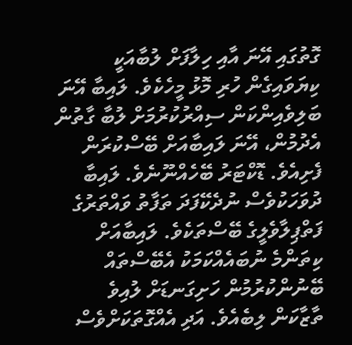ގޮތުގައި އޭނަ އާއި ހިލާފަށް ލުބާއަކީ ކިޔަވައިގެން ހުރި މޮޅު މީހެކެވެ. ލައިބާ އޭނަ ބަލިވެއިންކަން ސިއްރުކުރުމަށް ލުބާ ގާތުން އެދުމުން، އޭނަ ލައިބާއަށް ބޭސްކުރަން ފެށިއެވެ. ޑޮކްޓަރު ބޭހެއްނޫނެވެ. ލައިބާ ދުވަހަކުވެސް ނުދެކޭފަދަ ތަފާތު ވައްތަރުގެ ފަތްޕިލާވެލީގެ ބޭސްތަކެވެ. ލައިބާއަށް ކިތަންމެ ނުބައެއްކަމަކު އެބޭސްތައް ބޭނުންކުރުމުން ހަށިގަނޑަށް ލުއިވެ ތާޒާކަން ލިބެއެވެ. އަދި އެއްގޮތަކަށްވެސް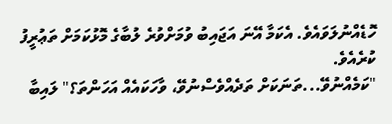ހޮޑެއްނުލަވައެވެ. އެކަމާ އޭނަ އަޖައިބު ވުމަށްވުރެ ލުބާގެ މޮޅުކަމަށް ތަޢުރީފު ކުރެއެވެ.
"ކަމެއްނުވޭ...ތަނަކަށް ތަދެއްވެސްނުވޭ، ވާހަކައެއް އަހަންތަ؟" ލައިބާ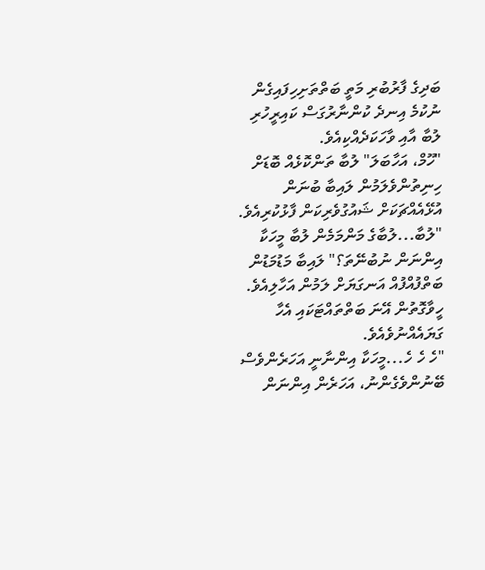ބަދިގެ ފާރުބުރި މަތީ ބަތްތަށިހިފައިގެން ނުކުމެ އިނދެ ކުންނާރުގަސް ކައިރީހުރި ލުބާ އާއި ވާހަކަދެއްކިއެވެ.
"ހޫމް، އަހާބަލަ" ލުބާ ތަންކޮޅެއް ބޮޑަށް ހިނިތުންވެލަމުން ލައިބާ ބުނަން އުޅޭއެއްޗަކަށް ޝައުގުވެރިކަން ފާޅުކުރިއެވެ.
"ލުބާ...ލުބާގެ މަންމަމެން ލުބާ މީހަކާ އިންނަން ނުބުނޭތަ؟" ލައިބާ މަޑުމަޑުން ބަތްފުއްފުއް އަނގަޔަށް ލަމުން އަހާލިއެވެ. ހީވާގޮތުން އޭނަ ބަތްތައްޓަކައި އެހާ ގަޔައެއްނުވެއެވެ.
"ހެ ހެ ހެ...މީހަކާ އިންނާނީ އަހަރެންވެސް ބޭނުންވެގެންނު، އަހަރެން އިންނަން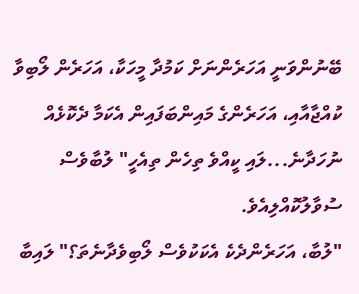ބޭނުންވަނީ އަހަރެންނަށް ކަމުދާ މީހަކާ، އަހަރެން ލޯބިވާ ކުއްޖާއާއި، އަހަރެންގެ މައިންބަފައިން އެކަމާ ދެކޮޅެއް ނުހަދާނެ...ލައި ކީއްވެ ތިހެން ތިއެހީ" ލުބާވެސް ސުވާލުކޮއްލިއެވެ.
"ލުބާ، އަހަރެންދެކެ އެކަކުވެސް ލޯބިވެދާނެތަ؟" ލައިބާ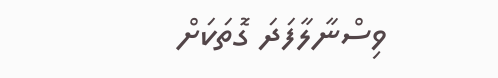ވިސްނާލާފަދަ ގޮތަކަށް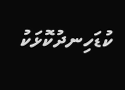ކުޑަހިނދުކޮޅަކު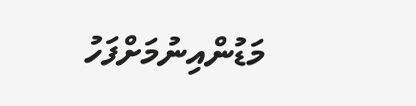މަޑުންއިނުމަށްފަހު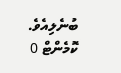ބުނެލިއެވެ.
ކޮމެންޓް 0